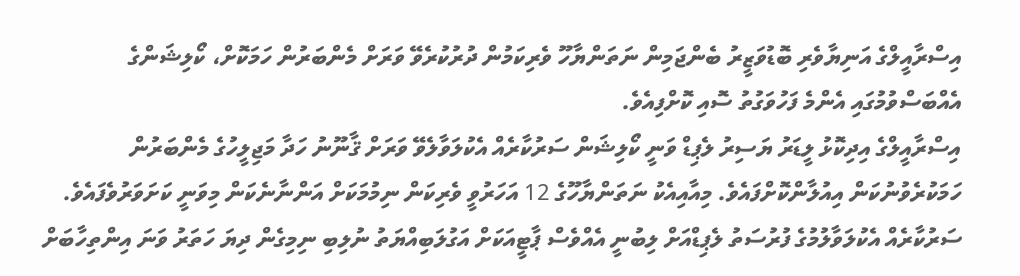އިސްރާއީލްގެ އަނިޔާވެރި ބޮޑުވަޒީރު ބެންޖަމިން ނަތަންޔާހޫ ވެރިކަމުން ދުރުކުރެވޭ ވަރަށް މެންބަރުން ހަމަކޮށް، ކޯލިޝަންގެ އެއްބަސްވުމުގައި އެންމެ ފަހުވަގުތު ސޮއި ކޮށްފިއެވެ.
އިސްރާއީލްގެ އިދިކޮޅު ލީޑަރު ޔަސިރު ލެޕިޑް ވަނީ ކޯލިޝަން ސަރުކާރެއް އެކުލަވާލެވޭ ވަރަށް ޤާނޫނު ހަދާ މަޖިލީހުގެ މެންބަރުން ހަމަކުރެވުނުކަން އިއުލާންކޮށްފައެވެ. މިއާއިއެކު ނަތަންޔާހޫގެ 12 އަހަރުވީ ވެރިކަން ނިމުމަކަށް އަންނާނެކަން މިވަނީ ކަށަވަރުވެފައެވެ.
ސަރުކާރެއް އެކުލަވާލުމުގެ ފުރުސަތު ލެޕިޑްއަށް ލިބުނީ އެއްވެސް ޕާޓީއަކަށް އަގުލަބިއްޔަތު ނުލިބި ނިމިގެން ދިޔަ ހަތަރު ވަނަ އިންތިހާބަށް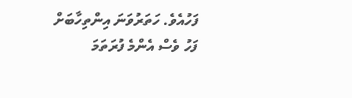ފަހުއެވެ. ހަތަރުވަނަ އިންތިހާބަށް ފަހު ވެސް އެންމެ ފުރަތަމަ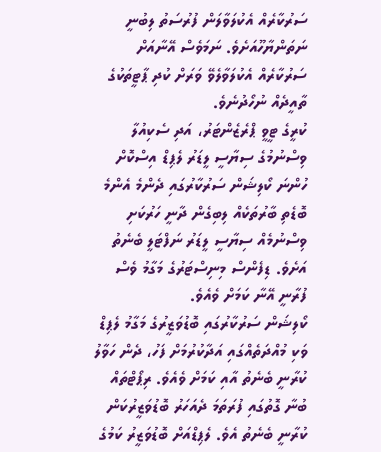ސަރުކާރެއް އެކުލަވާލަން ފުރުސަތު ލިބުނީ ނަތަންޔާހޫއަށެވެ. ނަމަވެސް އޭނާއަށް ސަރުކާރެއް އެކުލަވާލެވޭ ވަރަށް ކުދި ޕާޓީތަކުގެ ތާއީދެއް ނުހޯދުނެވެ.
ކުރީގެ ޓީވީ ޕްރެޒެންޓަރު، އަދި ސެކިއުލާ ވިސްނުމުގެ ސިޔާސީ ލީޑަރު ލެޕިޑް އިސްކޮށް ހުންނަ ކޯލިޝަން ސަރުކާރުގައި ދެންމެ އެންމެ ބޮޑެތި ބާރުތަކެއް ލިބިގެން ދާނީ ހަރުކަށި ވިސްނުމެއް ސިޔާސީ ލީޑަރު ނަފްޓަލީ ބެނެތު އަށެވެ. ޑިފެންސް މިނިސްޓަރުގެ މަގާމު ވެސް ފުރާނީ އޭނާ ކަމަށް ވެއެވެ.
ކޯލިޝަން ސަރުކާރުގައި ބޮޑުވަޒީރުގެ މަގާމު ލެޕިޑް ވަކި މުއްދަތެއްގައި އަދާކުރުމަށް ފަހު، ދެން ހަވާލު ކުރާނީ ބެނެތު އާއި ކަމަށް ވެއެވެ. ރިޕޯޓްތައް ބުނާ ގޮތުގައި ފުރަތަމަ ދެއަހަރު ބޮޑުވަޒީރުކަން ކުރާނީ ބެނެތު އެވެ. ލެޕިޑްއަށް ބޮޑުވަޒީރު ކަމުގެ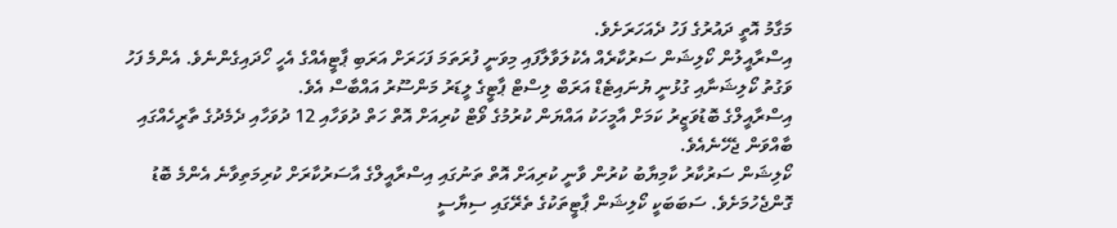މަގާމު އޮތީ ދައުރުގެ ފަހު ދެއަހަރަށެވެ.
އިސްރާއީލުން ކޯލިޝަން ސަރުކާރެއް އެކުލަވާލާފައި މިވަނީ ފުރަތަމަ ފަހަރަށް އަރަބި ޕާޓީއެއްގެ އެހީ ހޯދައިގެންނެވެ. އެންމެ ފަހު ވަގުތު ކޯލިޝަނާއި ގުޅުނީ ޔުނައިޓެޑް އަރަބް ލިސްޓް ޕާޓީގެ ލީޑަރު މަންސޫރު އައްބާސް އެވެ.
އިސްރާއީލްގެ ބޮޑުވަޒީރު ކަމަށް އާމީހަކު އައްޔަން ކުރުމުގެ ވޯޓް ކުރިއަށް އޮތް ހަތް ދުވަހާއި 12 ދުވަހާއި ދެމެދުގެ ތާރީހެއްގައި ބާއްވަން ޖެހޭނެއެވެ.
ކޯލިޝަން ސަރުކާރު ކާމިޔާބު ކުރުން ވާނީ ކުރިއަށް އޮތް ތަނުގައި އިސްރާއީލްގެ އާސަރުކާރަށް ކުރިމަތިވާނެ އެންމެ ބޮޑު ގޮންޖެހުމަށެވެ. ސަބަބަކީ ކޯލިޝަން ޕާޓީތަކުގެ ތެރޭގައި ސިޔާސީ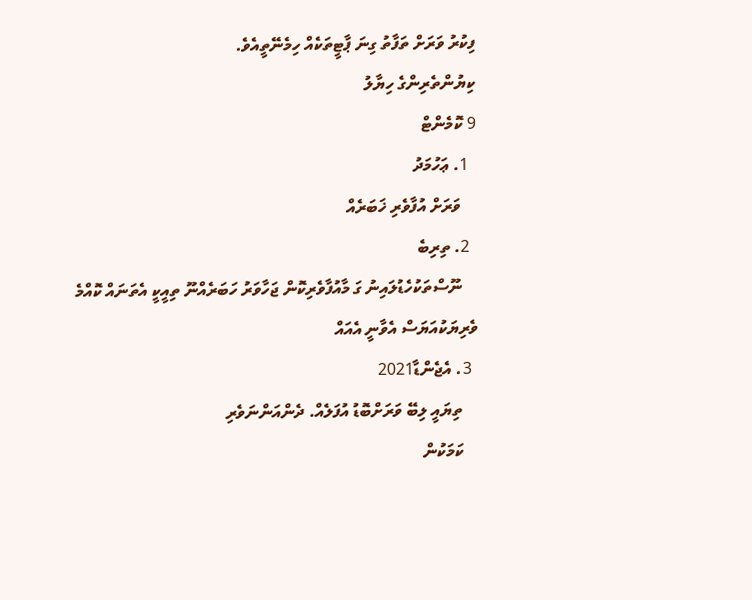ފިކުރު ވަރަށް ތަފާތު ގިނަ ޕާޓީތަކެއް ހިމެނޭތީއެވެ.
ކިޔުންތެރިންގެ ހިޔާލު
9 ކޮމެންޓް
  1. ޢަހުމަދު
    ވަރަށް އުފާވެރި ޚަބަރެއް
  2. ތިރިބެ
    ނޫސްތަކުހެޑުލައިނު ގަ މާއުފާވެރިކޮން ޖަހާވަރު ހަބަރެއްނޫ ތިއީކީ އެތަނައް ކޮއްމެ ވެރިޔަކުއަޔަސް އެވާނީ އެއައް
  3. އެޖެންޑާ2021
    ތިޔައީ ލިބޭ ވަރަށްބޮޑު އުފަލެއް. ދެންއަންނަވެރި
    ކަމަކުން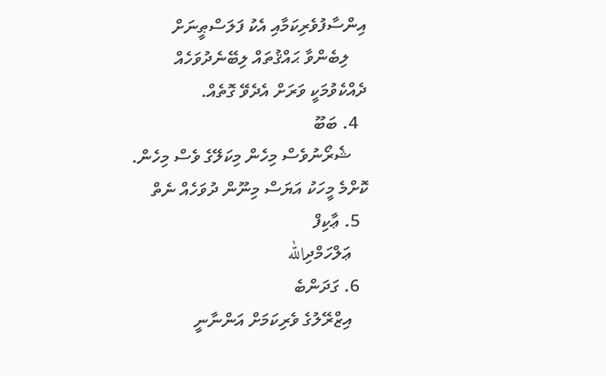އިންސާފުވެރިކަމާއި އެކު ފަލަސްޠީނަށް
    ލިބެންވާ ޙައްޤުތައް ލިބޭނެދުވަހެއް ދެއްކެވުމަކީ ވަރަށް އެދެވޭ ގޮތެއް.
  4. ބަބޫ
    ޝެރޯނުވެސް މިހެން މިކަލޭގެ ވެސް މިހެން. ކޮށްމެ މީހަކު އަޔަސް މިނޫން ދުވަހެއް ނެތް
  5. ޢާކިފް
    ޢަލްހަމްދިالله
  6. ގަދަންބެ
    އިޒްރޭލުގެ ވެރިކަމަށް އަންނާނީ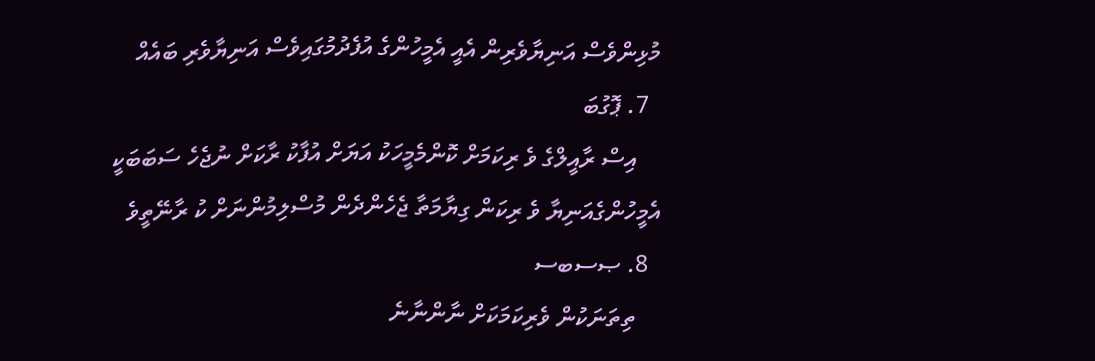މުޅިންވެސް އަނިޔާވެރިން އެއީ އެމީހުންގެ އުފެދުމުގައިވެސް އަނިޔާވެރި ބައެއް
  7. ޕޮގުބަ
    އިސް ރާއީލްގެ ވެ ރިކަމަށް ކޮންމެމީހަކު އަޔަށް އުފާކު ރާކަށް ނުޖެހެ ސަބަބަކީ އެމީހުންގެއަނިޔާ ވެ ރިކަން ގިޔާމަތާ ޖެހެންދެން މުސްލިމުންނަށް ކު ރާނޭތީވެ
  8. ޞސބސ
    ތިތަނަކުން ވެރިކަމަކަށް ނާންނާނެ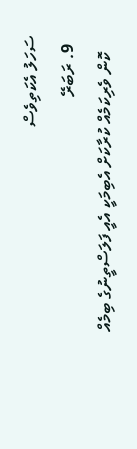ސަހަލު އެކަތިވެސް
  9. ރަބަރޭ
    ކޮން ވެރިކަމެއް ކުރާކަށް އެބިމަކީ އެއީ ފަލަސްތީނުގެ ބިމެއް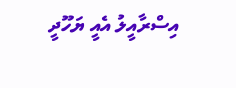އިސްރާއީލު އެއީ ޔަހޫދީ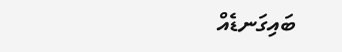ބައިގަނޑެއް